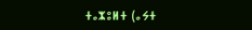ⵜⴰⵣⵓⵍⵜ (ⴰⵢⵜ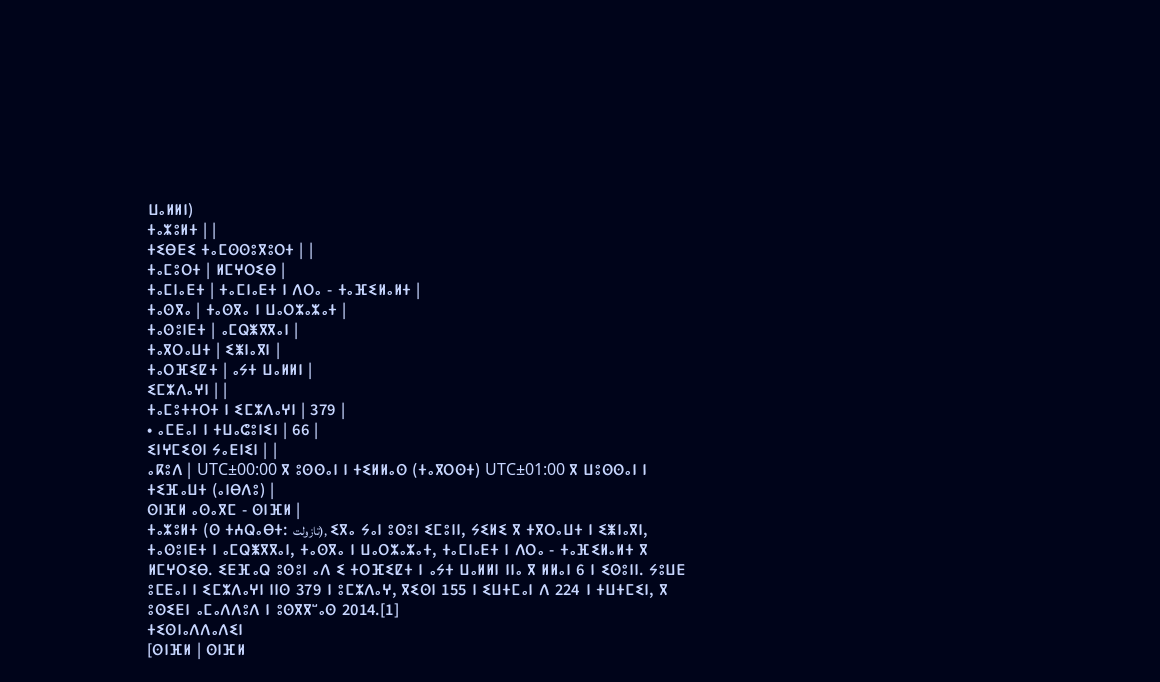ⵡⴰⵍⵍⵏ)
ⵜⴰⵣⵓⵍⵜ | |
ⵜⵉⴱⴹⵉ ⵜⴰⵎⵙⵙⵓⴳⵓⵔⵜ | |
ⵜⴰⵎⵓⵔⵜ | ⵍⵎⵖⵔⵉⴱ |
ⵜⴰⵎⵏⴰⴹⵜ | ⵜⴰⵎⵏⴰⴹⵜ ⵏ ⴷⵔⴰ - ⵜⴰⴼⵉⵍⴰⵍⵜ |
ⵜⴰⵙⴳⴰ | ⵜⴰⵙⴳⴰ ⵏ ⵡⴰⵔⵣⴰⵣⴰⵜ |
ⵜⴰⵙⵓⵏⴹⵜ | ⴰⵎⵕⵥⴳⴳⴰⵏ |
ⵜⴰⴳⵔⴰⵡⵜ | ⵉⵥⵏⴰⴳⵏ |
ⵜⴰⵔⴼⵉⵇⵜ | ⴰⵢⵜ ⵡⴰⵍⵍⵏ |
ⵉⵎⵣⴷⴰⵖⵏ | |
ⵜⴰⵎⵓⵜⵜⵔⵜ ⵏ ⵉⵎⵣⴷⴰⵖⵏ | 379 |
• ⴰⵎⴹⴰⵏ ⵏ ⵜⵡⴰⵛⵓⵏⵉⵏ | 66 |
ⵉⵏⵖⵎⵉⵙⵏ ⵢⴰⴹⵏⵉⵏ | |
ⴰⴽⵓⴷ | UTC±00:00 ⴳ ⵓⵙⵙⴰⵏ ⵏ ⵜⵉⵍⵍⴰⵙ (ⵜⴰⴳⵔⵙⵜ) UTC±01:00 ⴳ ⵡⵓⵙⵙⴰⵏ ⵏ ⵜⵉⴼⴰⵡⵜ (ⴰⵏⴱⴷⵓ) |
ⵙⵏⴼⵍ ⴰⵙⴰⴳⵎ - ⵙⵏⴼⵍ |
ⵜⴰⵣⵓⵍⵜ (ⵙ ⵜⵄⵕⴰⴱⵜ: تازولت), ⵉⴳⴰ ⵢⴰⵏ ⵓⵙⵓⵏ ⵉⵎⵓⵏⵏ, ⵢⵉⵍⵉ ⴳ ⵜⴳⵔⴰⵡⵜ ⵏ ⵉⵥⵏⴰⴳⵏ, ⵜⴰⵙⵓⵏⴹⵜ ⵏ ⴰⵎⵕⵥⴳⴳⴰⵏ, ⵜⴰⵙⴳⴰ ⵏ ⵡⴰⵔⵣⴰⵣⴰⵜ, ⵜⴰⵎⵏⴰⴹⵜ ⵏ ⴷⵔⴰ - ⵜⴰⴼⵉⵍⴰⵍⵜ ⴳ ⵍⵎⵖⵔⵉⴱ. ⵉⴹⴼⴰⵕ ⵓⵙⵓⵏ ⴰⴷ ⵉ ⵜⵔⴼⵉⵇⵜ ⵏ ⴰⵢⵜ ⵡⴰⵍⵍⵏ ⵏⵏⴰ ⴳ ⵍⵍⴰⵏ 6 ⵏ ⵉⵙⵓⵏⵏ. ⵢⵓⵡⴹ ⵓⵎⴹⴰⵏ ⵏ ⵉⵎⵣⴷⴰⵖⵏ ⵏⵏⵙ 379 ⵏ ⵓⵎⵣⴷⴰⵖ, ⴳⵉⵙⵏ 155 ⵏ ⵉⵡⵜⵎⴰⵏ ⴷ 224 ⵏ ⵜⵡⵜⵎⵉⵏ, ⴳ ⵓⵙⵉⴹⵏ ⴰⵎⴰⴷⴷⵓⴷ ⵏ ⵓⵙⴳⴳⵯⴰⵙ 2014.[1]
ⵜⵉⵙⵏⴰⴷⴷⴰⴷⵉⵏ
[ⵙⵏⴼⵍ | ⵙⵏⴼⵍ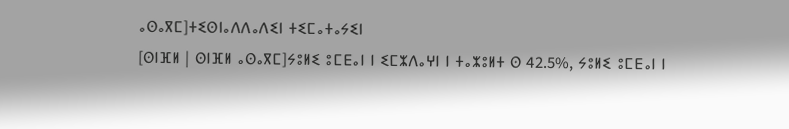ⴰⵙⴰⴳⵎ]ⵜⵉⵙⵏⴰⴷⴷⴰⴷⵉⵏ ⵜⵉⵎⴰⵜⴰⵢⵉⵏ
[ⵙⵏⴼⵍ | ⵙⵏⴼⵍ ⴰⵙⴰⴳⵎ]ⵢⵓⵍⵉ ⵓⵎⴹⴰⵏ ⵏ ⵉⵎⵣⴷⴰⵖⵏ ⵏ ⵜⴰⵣⵓⵍⵜ ⵙ 42.5%, ⵢⵓⵍⵉ ⵓⵎⴹⴰⵏ ⵏ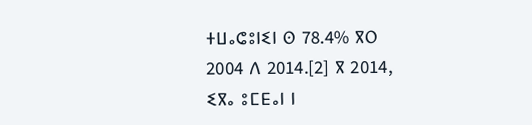ⵜⵡⴰⵛⵓⵏⵉⵏ ⵙ 78.4% ⴳⵔ 2004 ⴷ 2014.[2] ⴳ 2014, ⵉⴳⴰ ⵓⵎⴹⴰⵏ ⵏ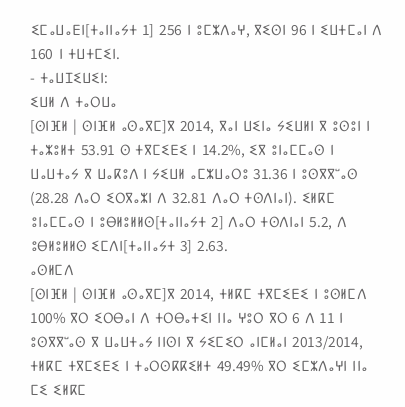ⵉⵎⴰⵡⴰⴹⵏ[ⵜⴰⵏⵏⴰⵢⵜ 1] 256 ⵏ ⵓⵎⵣⴷⴰⵖ, ⴳⵉⵙⵏ 96 ⵏ ⵉⵡⵜⵎⴰⵏ ⴷ 160 ⵏ ⵜⵡⵜⵎⵉⵏ.
- ⵜⴰⵡⵊⵉⵡⵉⵏ:
ⵉⵡⵍ ⴷ ⵜⴰⵔⵡⴰ
[ⵙⵏⴼⵍ | ⵙⵏⴼⵍ ⴰⵙⴰⴳⵎ]ⴳ 2014, ⴳⴰⵏ ⵡⵉⵏⴰ ⵢⵉⵡⵍⵏ ⴳ ⵓⵙⵓⵏ ⵏ ⵜⴰⵣⵓⵍⵜ 53.91 ⵙ ⵜⴳⵎⵉⴹⵉ ⵏ 14.2%, ⵉⴳ ⵓⵏⴰⵎⵎⴰⵙ ⵏ ⵡⴰⵡⵜⴰⵢ ⴳ ⵡⴰⴽⵓⴷ ⵏ ⵢⵉⵡⵍ ⴰⵎⵣⵡⴰⵔⵓ 31.36 ⵏ ⵓⵙⴳⴳⵯⴰⵙ (28.28 ⴷⴰⵔ ⵉⵔⴳⴰⵣⵏ ⴷ 32.81 ⴷⴰⵔ ⵜⵙⴷⵏⴰⵏ). ⵉⵍⴽⵎ ⵓⵏⴰⵎⵎⴰⵙ ⵏ ⵓⴱⵍⵓⵍⵍⵙ[ⵜⴰⵏⵏⴰⵢⵜ 2] ⴷⴰⵔ ⵜⵙⴷⵏⴰⵏ 5.2, ⴷ ⵓⴱⵍⵓⵍⵍⵙ ⵉⵎⴷⵏ[ⵜⴰⵏⵏⴰⵢⵜ 3] 2.63.
ⴰⵙⵍⵎⴷ
[ⵙⵏⴼⵍ | ⵙⵏⴼⵍ ⴰⵙⴰⴳⵎ]ⴳ 2014, ⵜⵍⴽⵎ ⵜⴳⵎⵉⴹⵉ ⵏ ⵓⵙⵍⵎⴷ 100% ⴳⵔ ⵉⵔⴱⴰⵏ ⴷ ⵜⵔⴱⴰⵜⵉⵏ ⵏⵏⴰ ⵖⵓⵔ ⴳⵔ 6 ⴷ 11 ⵏ ⵓⵙⴳⴳⵯⴰⵙ ⴳ ⵡⴰⵡⵜⴰⵢ ⵏⵏⵙⵏ ⴳ ⵢⵉⵎⵉⵔ ⴰⵏⵎⵍⴰⵏ 2013/2014, ⵜⵍⴽⵎ ⵜⴳⵎⵉⴹⵉ ⵏ ⵜⴰⵔⵙⴽⴽⵉⵍⵜ 49.49% ⴳⵔ ⵉⵎⵣⴷⴰⵖⵏ ⵏⵏⴰ ⵎⵉ ⵉⵍⴽⵎ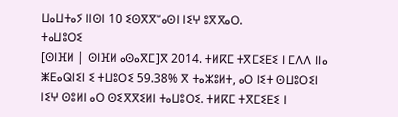ⵡⴰⵡⵜⴰⵢ ⵏⵏⵙⵏ 10 ⵉⵙⴳⴳⵯⴰⵙⵏ ⵏⵉⵖ ⵓⴳⴳⴰⵔ.
ⵜⴰⵡⵓⵔⵉ
[ⵙⵏⴼⵍ | ⵙⵏⴼⵍ ⴰⵙⴰⴳⵎ]ⴳ 2014. ⵜⵍⴽⵎ ⵜⴳⵎⵉⴹⵉ ⵏ ⵎⴷⴷ ⵏⵏⴰ ⵥⴹⴰⵕⵏⵉⵏ ⵉ ⵜⵡⵓⵔⵉ 59.38% ⴳ ⵜⴰⵣⵓⵍⵜ, ⴰⵔ ⵏⵉⵜ ⵙⵡⵓⵔⵉⵏ ⵏⵉⵖ ⵙⵓⵍⵏ ⴰⵔ ⵙⵉⴳⴳⵉⵍⵏ ⵜⴰⵡⵓⵔⵉ. ⵜⵍⴽⵎ ⵜⴳⵎⵉⴹⵉ ⵏ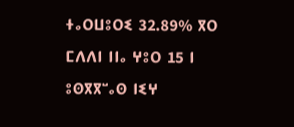ⵜⴰⵔⵡⵓⵔⵉ 32.89% ⴳⵔ ⵎⴷⴷⵏ ⵏⵏⴰ ⵖⵓⵔ 15 ⵏ ⵓⵙⴳⴳⵯⴰⵙ ⵏⵉⵖ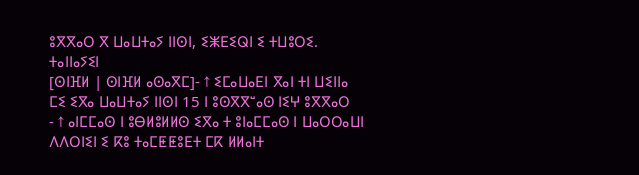ⵓⴳⴳⴰⵔ ⴳ ⵡⴰⵡⵜⴰⵢ ⵏⵏⵙⵏ, ⵉⵥⴹⵉⵕⵏ ⵉ ⵜⵡⵓⵔⵉ.
ⵜⴰⵏⵏⴰⵢⵉⵏ
[ⵙⵏⴼⵍ | ⵙⵏⴼⵍ ⴰⵙⴰⴳⵎ]- ↑ ⵉⵎⴰⵡⴰⴹⵏ ⴳⴰⵏ ⵜⵏ ⵡⵉⵏⵏⴰ ⵎⵉ ⵉⴳⴰ ⵡⴰⵡⵜⴰⵢ ⵏⵏⵙⵏ 15 ⵏ ⵓⵙⴳⴳⵯⴰⵙ ⵏⵉⵖ ⵓⴳⴳⴰⵔ
- ↑ ⴰⵏⵎⵎⴰⵙ ⵏ ⵓⴱⵍⵓⵍⵍⵙ ⵉⴳⴰ ⵜ ⵓⵏⴰⵎⵎⴰⵙ ⵏ ⵡⴰⵔⵔⴰⵡⵏ ⴷⴷⵔⵏⵉⵏ ⵉ ⴽⵓ ⵜⴰⵎⵟⵟⵓⴹⵜ ⵎⴽ ⵍⵍⴰⵏⵜ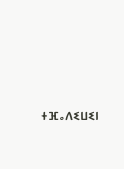ⵜⴼⴰⴷⵉⵡⵉⵏ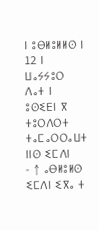ⵏ ⵓⴱⵍⵓⵍⵍⵙ ⵏ 12 ⵏ ⵡⴰⵢⵢⵓⵔ ⴷⴰⵜ ⵏ ⵓⵙⵉⴹⵏ ⴳ ⵜⵓⵔⴷⵔⵜ ⵜⴰⵎⴰⵔⵔⴰⵡⵜ ⵏⵏⵙ ⵉⵎⴷⵏ
- ↑ ⴰⴱⵍⵓⵍⵙ ⵉⵎⴷⵏ ⵉⴳⴰ ⵜ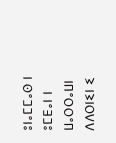ⵓⵏⴰⵎⵎⴰⵙ ⵏ ⵓⵎⴹⴰⵏ ⵏ ⵡⴰⵔⵔⴰⵡⵏ ⴷⴷⵔⵏⵉⵏ ⵉ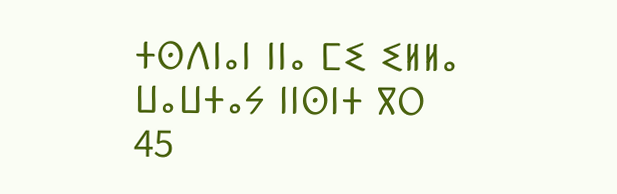ⵜⵙⴷⵏⴰⵏ ⵏⵏⴰ ⵎⵉ ⵉⵍⵍⴰ ⵡⴰⵡⵜⴰⵢ ⵏⵏⵙⵏⵜ ⴳⵔ 45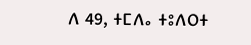ⴷ 49, ⵜⵎⴷⴰ ⵜⵓⴷⵔⵜ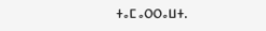ⵜⴰⵎⴰⵔⵔⴰⵡⵜ.